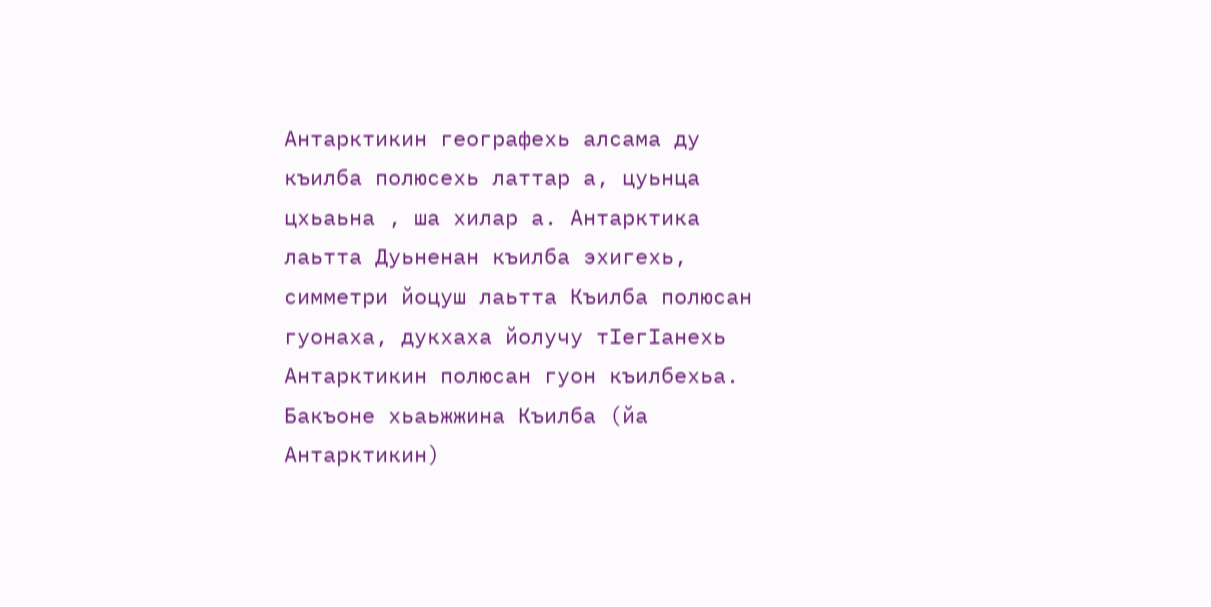Антарктикин географехь алсама ду къилба полюсехь латтар а, цуьнца цхьаьна , ша хилар а. Антарктика лаьтта Дуьненан къилба эхигехь, симметри йоцуш лаьтта Къилба полюсан гуонаха, дукхаха йолучу тӀегӀанехь Антарктикин полюсан гуон къилбехьа. Бакъоне хьаьжжина Къилба (йа Антарктикин)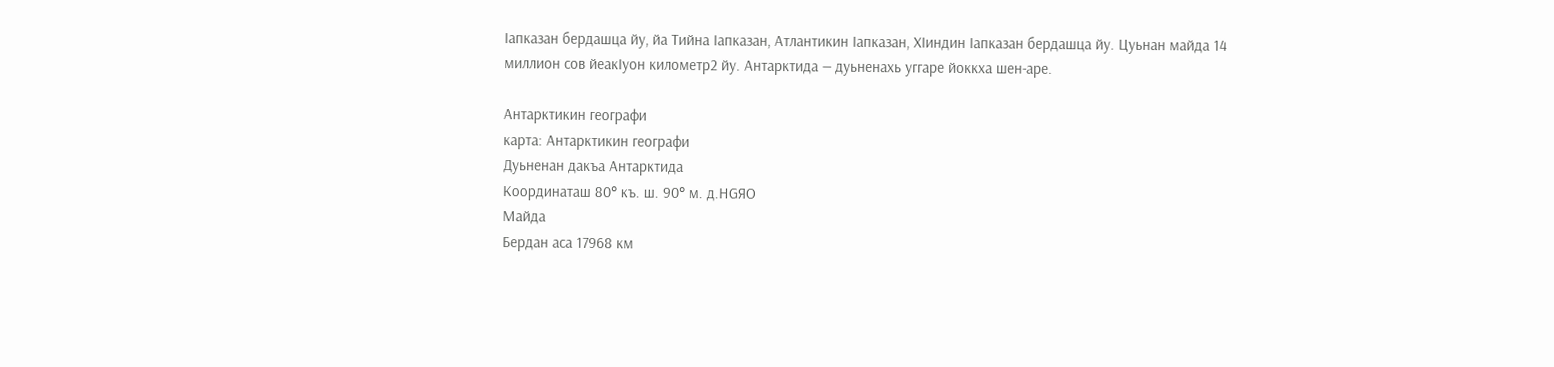Ӏапказан бердашца йу, йа Тийна Ӏапказан, Атлантикин Ӏапказан, ХӀиндин Ӏапказан бердашца йу. Цуьнан майда 14 миллион сов йеакӀуон километр2 йу. Антарктида — дуьненахь уггаре йоккха шен-аре.

Антарктикин географи
карта: Антарктикин географи
Дуьненан дакъа Антарктида
Координаташ 80° къ. ш. 90° м. д.HGЯO
Майда
Бердан аса 17968 км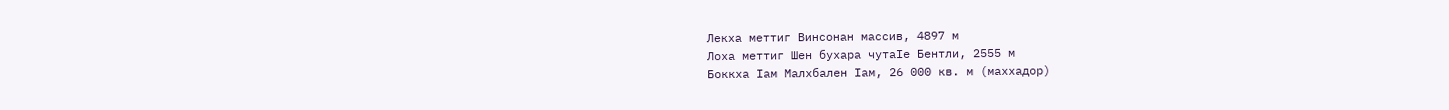Лекха меттиг Винсонан массив, 4897 м
Лоха меттиг Шен бухара чутаӀе Бентли, 2555 м
Боккха Ӏам Малхбален Ӏам, 26 000 кв. м (маххадор)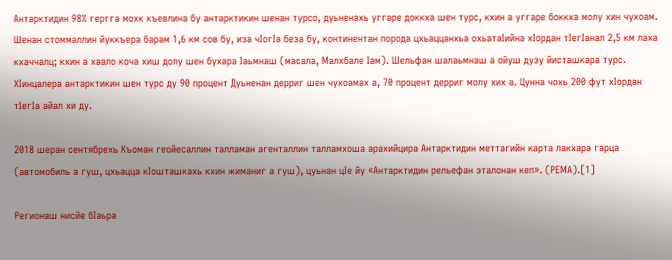Антарктидин 98% гергга мохк къевлина бу антарктикин шенан турсо, дуьненахь уггаре доккха шен турс, кхин а уггаре боккха молу хин чухоам. Шенан стоммаллин йуккъера барам 1,6 км сов бу, иза чӀогӀа беза бу, континентан порода цхьаццанхьа охьатаӀийна хӀордан тӀегӀанал 2,5 км лаха кхаччалц; кхин а хаало коча хиш долу шен бухара Ӏаьмнаш (масала, Малхбале Ӏам). Шельфан шалаьмнаш а ойуш дузу йисташкара турс. ХӀинцалера антарктикин шен турс ду 90 процент Дуьненан дерриг шен чухоамах а, 70 процент дерриг молу хих а. Цунна чохь 200 фут хӀордан тӀегӀа айал хи ду.

2018 шеран сентябрехь Къоман геойесаллин талламан агенталлин талламхоша арахийцира Антарктидин меттагийн карта лакхара гарца (автомобиль а гуш, цхьацца кӀошташкахь кхин жиманиг а гуш), цуьнан цӀе йу «Антарктидин рельефан эталонан кеп». (РЕМА).[1]

Регионаш нисйе бӀаьра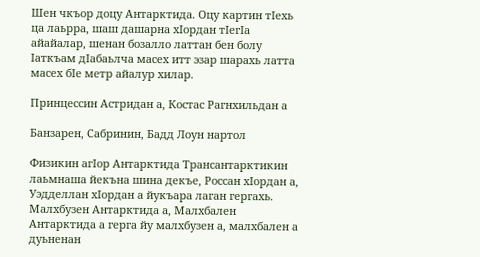Шен чкъор доцу Антарктида. Оцу картин тӀехь ца лаьрра, шаш дашарна хӀордан тӀегӀа айайалар, шенан бозалло латтан бен болу Ӏаткъам дӀабаьлча масех итт эзар шарахь латта масех бӀе метр айалур хилар.

Принцессин Астридан а, Костас Рагнхильдан а

Банзарен, Сабринин, Бадд Лоун нартол

Физикин агӀор Антарктида Трансантарктикин лаьмнаша йекъна шина декъе, Россан хӀордан а, Уэдделлан хӀордан а йукъара лаган гергахь. Малхбузен Антарктида а, Малхбален Антарктида а герга йу малхбузен а, малхбален а дуьненан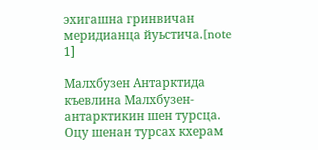эхигашна гринвичан меридианца йуьстича.[note 1]

Малхбузен Антарктида къевлина Малхбузен-антарктикин шен турсца. Оцу шенан турсах кхерам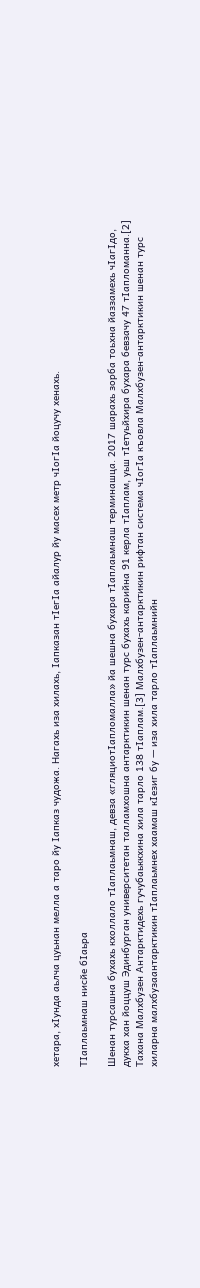хетара, хӀунда аьлча цуьнан мелла а таро йу Ӏапказ чудожа. Нагахь иза хилахь, Ӏапказан тӀегӀа айалур йу масех метр чӀогӀа йоцучу хенахь.

ТӀаплаьмнаш нисйе бӀаьра

Шенан турсашна бухахь кхоллало тӀаплаьмнаш, девза «гляциотӀапломалла» йа шешна бухара тӀаплаьмнаш терминашца. 2017 шарахь зорба тоьхна йаззамехь чӀагӀдо, дукха хан йоццуш Эдинбурган университетан талламхошна антарктикин шенан турс бухахь карийна 91 керла тӀаплам, уьш тӀетуьйхира бухара бевзачу 47 тӀапломанна.[2] Тахана Малхбузен Антарктидехь гучубаьккхина хила тарло 138 тӀаплам.[3] Малхбузен-антарктикин рифтан система чӀогӀа къовла Малхбузен-антарктикин шенан турс хиларна малхбузаантарктикин тӀаплаьмнех хаамаш кӀезиг бу — иза хила тарло тӀаплаьмнийн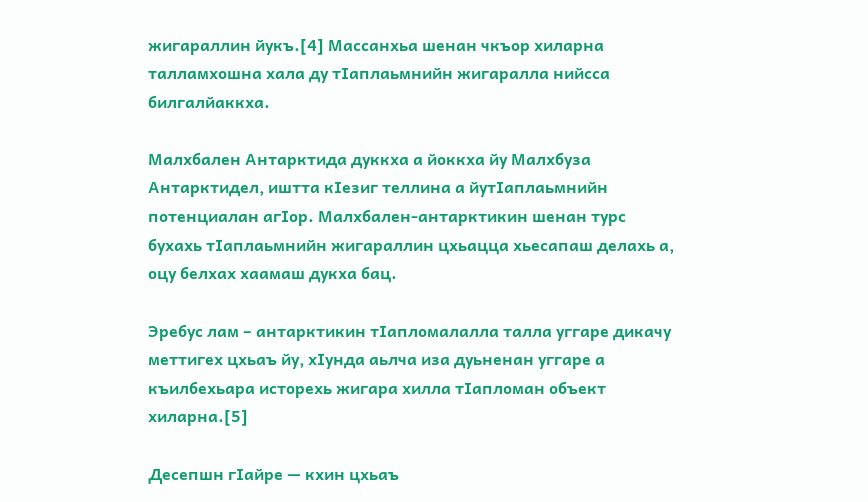жигараллин йукъ.[4] Массанхьа шенан чкъор хиларна талламхошна хала ду тӀаплаьмнийн жигаралла нийсса билгалйаккха.

Малхбален Антарктида дуккха а йоккха йу Малхбуза Антарктидел, иштта кӀезиг теллина а йутӀаплаьмнийн потенциалан агӀор. Малхбален-антарктикин шенан турс бухахь тӀаплаьмнийн жигараллин цхьацца хьесапаш делахь а, оцу белхах хаамаш дукха бац.

Эребус лам – антарктикин тӀапломалалла талла уггаре дикачу меттигех цхьаъ йу, хӀунда аьлча иза дуьненан уггаре а къилбехьара исторехь жигара хилла тӀапломан объект хиларна.[5]

Десепшн гӀайре — кхин цхьаъ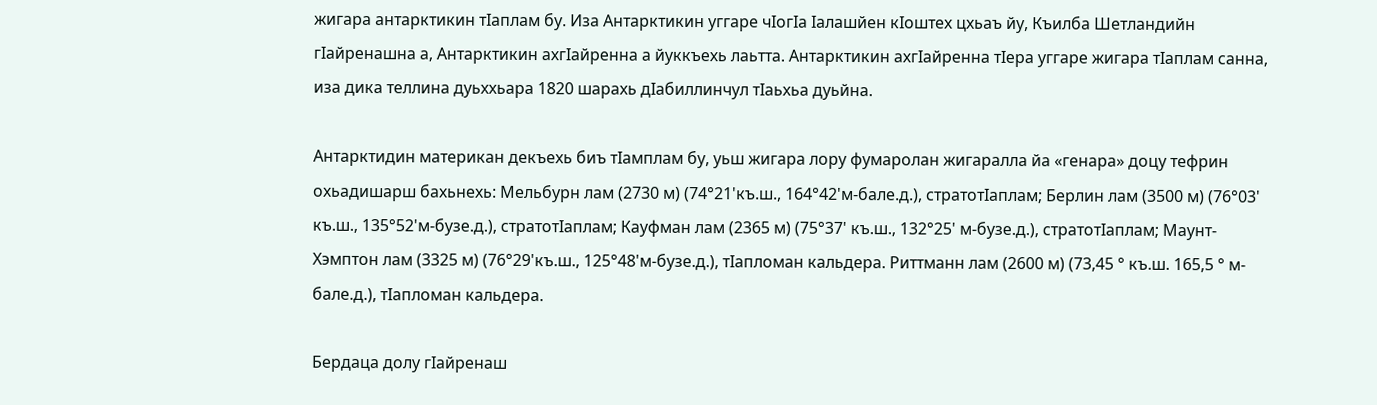жигара антарктикин тӀаплам бу. Иза Антарктикин уггаре чӀогӀа Ӏалашйен кӀоштех цхьаъ йу, Къилба Шетландийн гӀайренашна а, Антарктикин ахгӀайренна а йуккъехь лаьтта. Антарктикин ахгӀайренна тӀера уггаре жигара тӀаплам санна, иза дика теллина дуьххьара 1820 шарахь дӀабиллинчул тӀаьхьа дуьйна.

Антарктидин материкан декъехь биъ тӀамплам бу, уьш жигара лору фумаролан жигаралла йа «генара» доцу тефрин охьадишарш бахьнехь: Мельбурн лам (2730 м) (74°21'къ.ш., 164°42'м-бале.д.), стратотӀаплам; Берлин лам (3500 м) (76°03' къ.ш., 135°52'м-бузе.д.), стратотӀаплам; Кауфман лам (2365 м) (75°37' къ.ш., 132°25' м-бузе.д.), стратотӀаплам; Маунт-Хэмптон лам (3325 м) (76°29'къ.ш., 125°48'м-бузе.д.), тӀапломан кальдера. Риттманн лам (2600 м) (73,45 ° къ.ш. 165,5 ° м-бале.д.), тӀапломан кальдера.

Бердаца долу гӀайренаш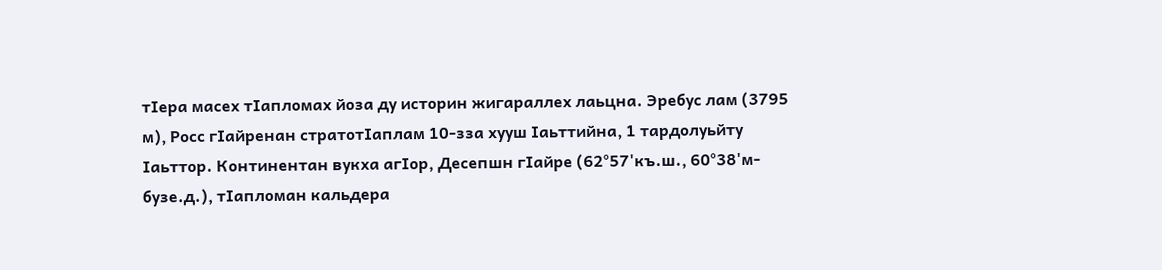тӀера масех тӀапломах йоза ду историн жигараллех лаьцна. Эребус лам (3795 м), Росс гӀайренан стратотӀаплам 10-зза хууш Ӏаьттийна, 1 тардолуьйту Ӏаьттор. Континентан вукха агӀор, Десепшн гӀайре (62°57'къ.ш., 60°38'м-бузе.д.), тӀапломан кальдера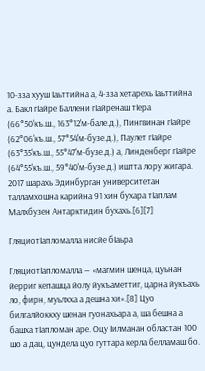10-зза хууш Ӏаьттийна а, 4-зза хетарехь Ӏаьттийна а. Бакл гӀайре Баллени гӀайренаш тӀера (66°50'къ.ш., 163°12'м-бале.д.), Пингвинан гӀайре (62°06'къ.ш., 57°54'м-бузе.д.), Паулет гӀайре (63°35'къ.ш., 55°47'м-бузе.д.) а, Линденберг гӀайре (64°55'къ.ш., 59°40'м-бузе.д.) иштта лору жигара. 2017 шарахь Эдинбурган университетан талламхошна карийна 91 хин бухара тӀаплам Малхбузен Антарктидин бухахь.[6][7]

ГляциотӀапломалла нисйе бӀаьра

ГляциотӀапломалла — «магмин шенца, цуьнан йерриг кепашца йолу йукъаметтиг, царна йукъахь ло, фирн, муьлхха а дешна хи».[8] Цуо билгалйоккху шенан гуонахьара а, ша бешна а башха тӀапломан аре. Оцу Ӏилманан областан 100 шо а дац, цундела цуо гуттара керла белламаш бо.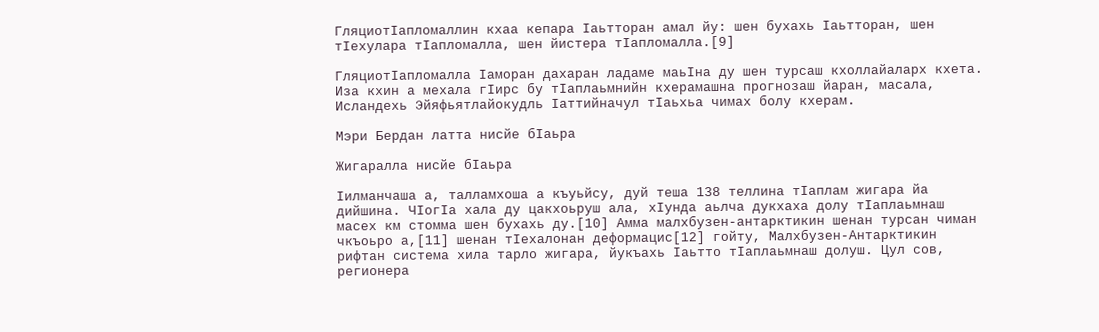ГляциотӀапломаллин кхаа кепара Ӏаьтторан амал йу: шен бухахь Ӏаьтторан, шен тӀехулара тӀапломалла, шен йистера тӀапломалла.[9]

ГляциотӀапломалла Ӏаморан дахаран ладаме маьӀна ду шен турсаш кхоллайаларх кхета. Иза кхин а мехала гӀирс бу тӀаплаьмнийн кхерамашна прогнозаш йаран, масала, Исландехь Эйяфьятлайокудль Ӏаттийначул тӀаьхьа чимах болу кхерам.

Мэри Бердан латта нисйе бӀаьра

Жигаралла нисйе бӀаьра

Ӏилманчаша а, талламхоша а къуьйсу, дуй теша 138 теллина тӀаплам жигара йа дийшина. ЧӀогӀа хала ду цакхоьруш ала, хӀунда аьлча дукхаха долу тӀаплаьмнаш масех км стомма шен бухахь ду.[10] Амма малхбузен-антарктикин шенан турсан чиман чкъоьро а,[11] шенан тӀехалонан деформацис[12] гойту, Малхбузен-Антарктикин рифтан система хила тарло жигара, йукъахь Ӏаьтто тӀаплаьмнаш долуш. Цул сов, регионера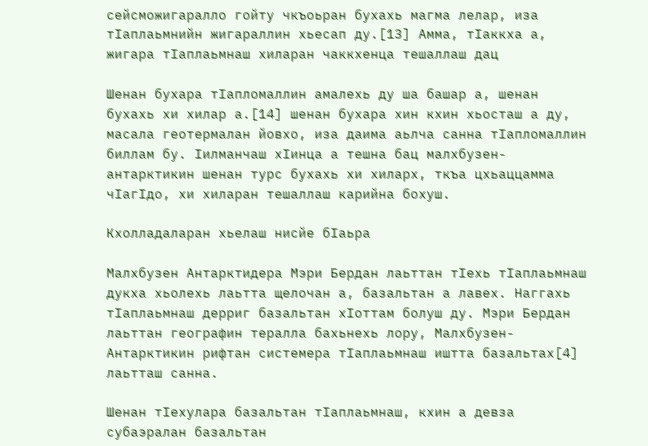сейсможигаралло гойту чкъоьран бухахь магма лелар, иза тӀаплаьмнийн жигараллин хьесап ду.[13] Амма, тӀаккха а, жигара тӀаплаьмнаш хиларан чаккхенца тешаллаш дац

Шенан бухара тӀапломаллин амалехь ду ша башар а, шенан бухахь хи хилар а.[14] шенан бухара хин кхин хьосташ а ду, масала геотермалан йовхо, иза даима аьлча санна тӀапломаллин биллам бу. Ӏилманчаш хӀинца а тешна бац малхбузен-антарктикин шенан турс бухахь хи хиларх, ткъа цхьаццамма чӀагӀдо, хи хиларан тешаллаш карийна бохуш.

Кхолладаларан хьелаш нисйе бӀаьра

Малхбузен Антарктидера Мэри Бердан лаьттан тӀехь тӀаплаьмнаш дукха хьолехь лаьтта щелочан а, базальтан а лавех. Наггахь тӀаплаьмнаш дерриг базальтан хӀоттам болуш ду. Мэри Бердан лаьттан географин тералла бахьнехь лору, Малхбузен-Антарктикин рифтан системера тӀаплаьмнаш иштта базальтах[4] лаьтташ санна.

Шенан тӀехулара базальтан тӀаплаьмнаш, кхин а девза субаэралан базальтан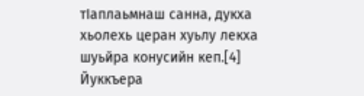тӀаплаьмнаш санна, дукха хьолехь церан хуьлу лекха шуьйра конусийн кеп.[4] Йуккъера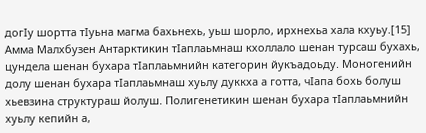догӀу шортта тӀуьна магма бахьнехь, уьш шорло, ирхнехьа хала кхуьу.[15] Амма Малхбузен Антарктикин тӀаплаьмнаш кхоллало шенан турсаш бухахь, цундела шенан бухара тӀаплаьмнийн категорин йукъадоьду. Моногенийн долу шенан бухара тӀаплаьмнаш хуьлу дуккха а готта, чӀапа бохь болуш хьевзина структураш йолуш. Полигенетикин шенан бухара тӀаплаьмнийн хуьлу кепийн а,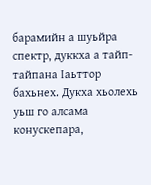барамийн а шуьйра спектр, дуккха а тайп-тайпана Ӏаьттор бахьнех. Дукха хьолехь уьш го алсама конускепара,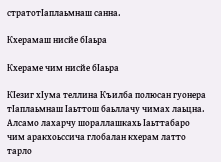стратотӀаплаьмнаш санна.

Кхерамаш нисйе бӀаьра

Кхераме чим нисйе бӀаьра

КӀезиг хӀума теллина Къилба полюсан гуонера тӀаплаьмнаш Ӏаьттош баьллачу чимах лаьцна. Алсамо лахарчу шораллашкахь Ӏаьттабаро чим аракхоьссича глобалан кхерам латто тарло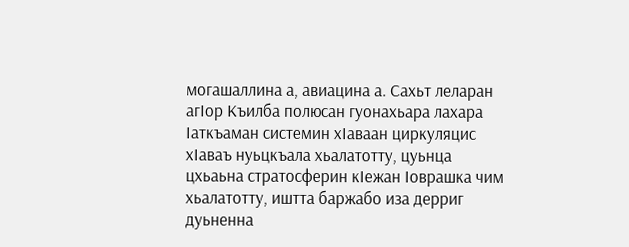могашаллина а, авиацина а. Сахьт леларан агӀор Къилба полюсан гуонахьара лахара Ӏаткъаман системин хӀаваан циркуляцис хӀаваъ нуьцкъала хьалатотту, цуьнца цхьаьна стратосферин кӀежан Ӏоврашка чим хьалатотту, иштта баржабо иза дерриг дуьненна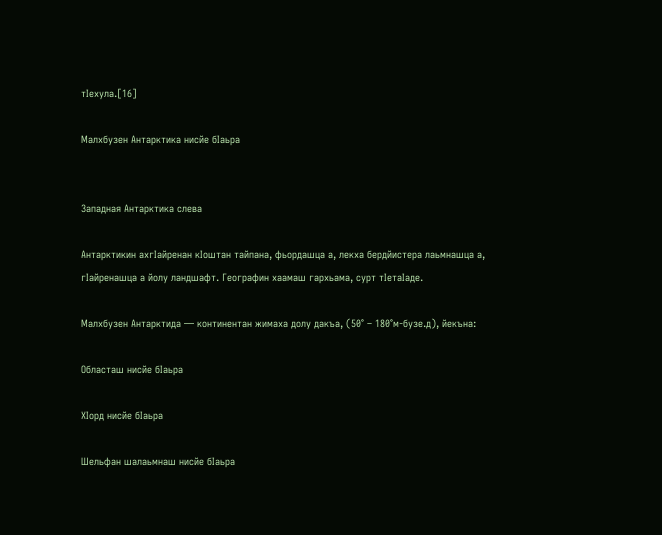тӀехула.[16]

Малхбузен Антарктика нисйе бӀаьра


Западная Антарктика слева

Антарктикин ахгӀайренан кӀоштан тайпана, фьордашца а, лекха бердйистера лаьмнашца а, гӀайренашца а йолу ландшафт. Географин хаамаш гархьама, сурт тӀетаӀаде.

Малхбузен Антарктида — континентан жимаха долу дакъа, (50° – 180°м-бузе.д), йекъна:

Областаш нисйе бӀаьра

ХӀорд нисйе бӀаьра

Шельфан шалаьмнаш нисйе бӀаьра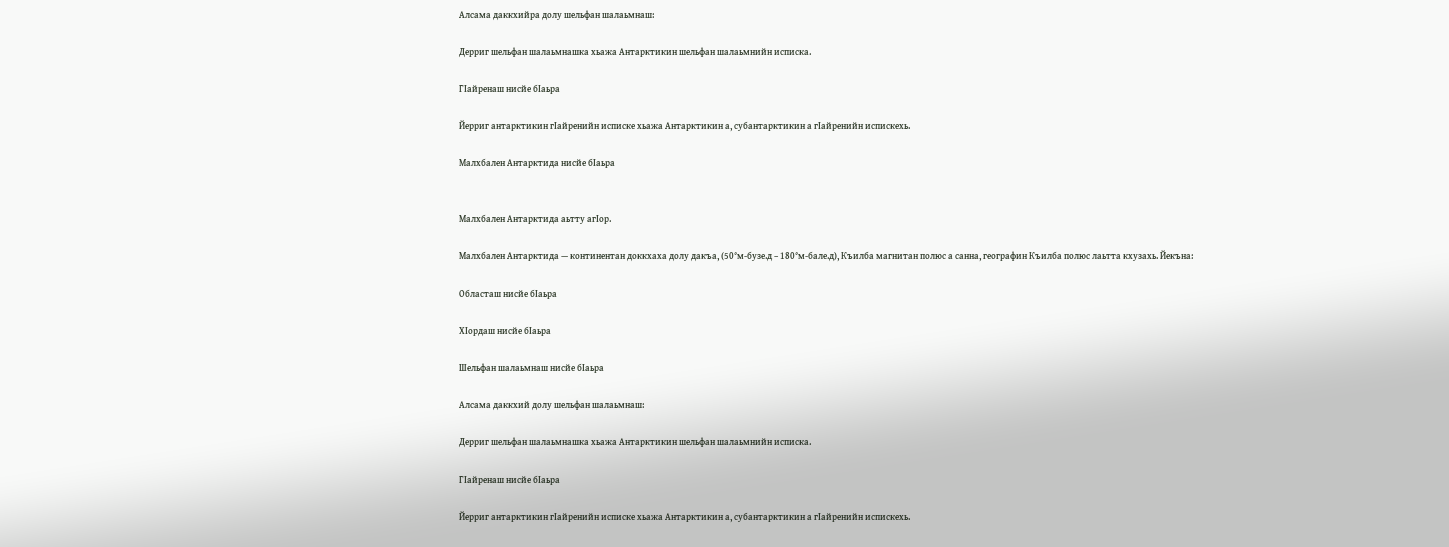Алсама даккхийра долу шельфан шалаьмнаш:

Дерриг шельфан шалаьмнашка хьажа Антарктикин шельфан шалаьмнийн исписка.

ГӀайренаш нисйе бӀаьра

Йерриг антарктикин гӀайренийн исписке хьажа Антарктикин а, субантарктикин а гӀайренийн испискехь.

Малхбален Антарктида нисйе бӀаьра


Малхбален Антарктида аьтту агӀор.

Малхбален Антарктида — континентан доккхаха долу дакъа, (50°м-бузе.д – 180°м-бале.д), Къилба магнитан полюс а санна, географин Къилба полюс лаьтта кхузахь. Йекъна:

Областаш нисйе бӀаьра

ХӀордаш нисйе бӀаьра

Шельфан шалаьмнаш нисйе бӀаьра

Алсама даккхий долу шельфан шалаьмнаш:

Дерриг шельфан шалаьмнашка хьажа Антарктикин шельфан шалаьмнийн исписка.

ГӀайренаш нисйе бӀаьра

Йерриг антарктикин гӀайренийн исписке хьажа Антарктикин а, субантарктикин а гӀайренийн испискехь.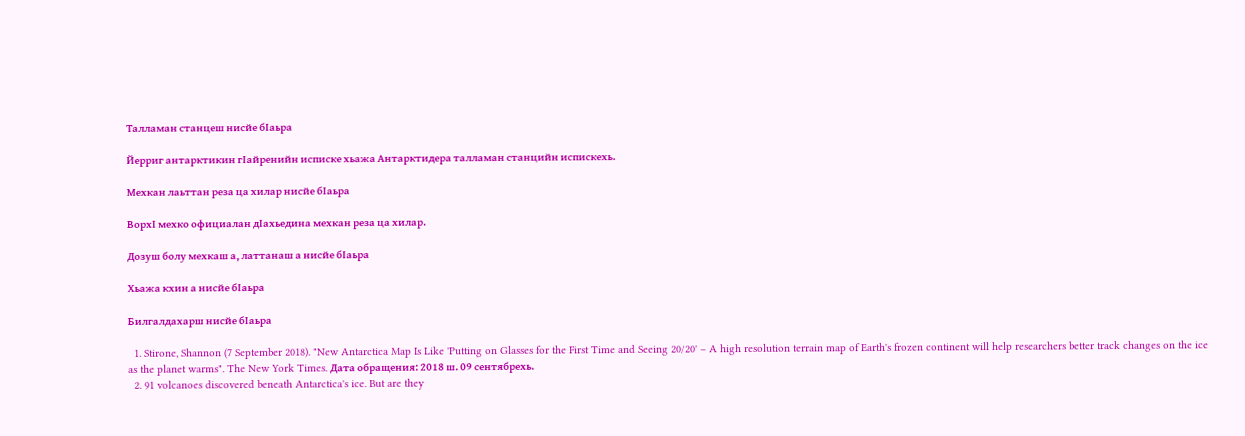Талламан станцеш нисйе бӀаьра

Йерриг антарктикин гӀайренийн исписке хьажа Антарктидера талламан станцийн испискехь.

Мехкан лаьттан реза ца хилар нисйе бӀаьра

ВорхӀ мехко официалан дӀахьедина мехкан реза ца хилар.

Дозуш болу мехкаш а, латтанаш а нисйе бӀаьра

Хьажа кхин а нисйе бӀаьра

Билгалдахарш нисйе бӀаьра

  1. Stirone, Shannon (7 September 2018). "New Antarctica Map Is Like 'Putting on Glasses for the First Time and Seeing 20/20' – A high resolution terrain map of Earth's frozen continent will help researchers better track changes on the ice as the planet warms". The New York Times. Дата обращения: 2018 ш. 09 сентябрехь.
  2. 91 volcanoes discovered beneath Antarctica's ice. But are they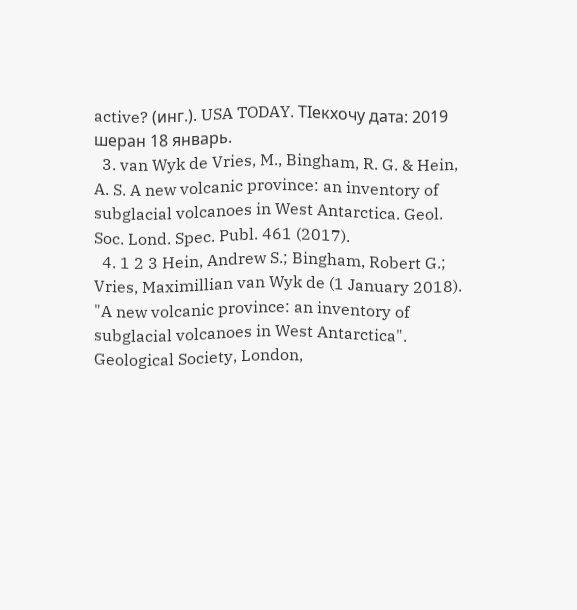active? (инг.). USA TODAY. ТӀекхочу дата: 2019 шеран 18 январь.
  3. van Wyk de Vries, M., Bingham, R. G. & Hein, A. S. A new volcanic province: an inventory of subglacial volcanoes in West Antarctica. Geol. Soc. Lond. Spec. Publ. 461 (2017).
  4. 1 2 3 Hein, Andrew S.; Bingham, Robert G.; Vries, Maximillian van Wyk de (1 January 2018). "A new volcanic province: an inventory of subglacial volcanoes in West Antarctica". Geological Society, London,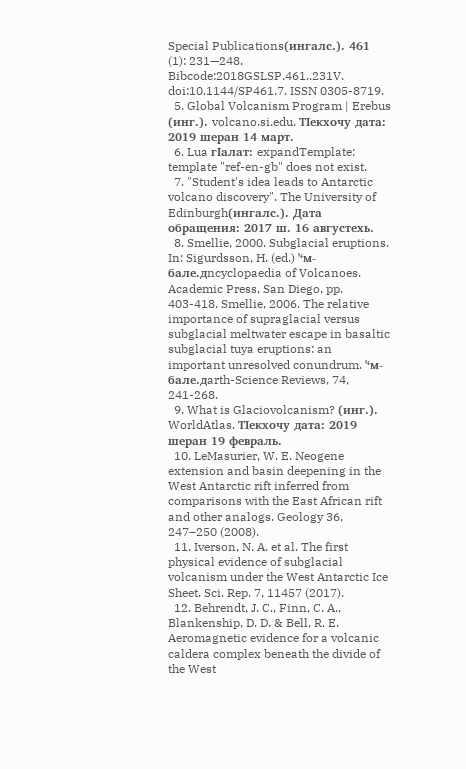Special Publications(ингалс.). 461 (1): 231—248. Bibcode:2018GSLSP.461..231V. doi:10.1144/SP461.7. ISSN 0305-8719.
  5. Global Volcanism Program | Erebus (инг.). volcano.si.edu. ТӀекхочу дата: 2019 шеран 14 март.
  6. Lua гӀалат: expandTemplate: template "ref-en-gb" does not exist.
  7. "Student's idea leads to Antarctic volcano discovery". The University of Edinburgh(ингалс.). Дата обращения: 2017 ш. 16 августехь.
  8. Smellie, 2000. Subglacial eruptions. In: Sigurdsson, H. (ed.) '‘м-бале.дncyclopaedia of Volcanoes. Academic Press, San Diego, pp. 403-418. Smellie, 2006. The relative importance of supraglacial versus subglacial meltwater escape in basaltic subglacial tuya eruptions: an important unresolved conundrum. '‘м-бале.дarth-Science Reviews, 74, 241-268.
  9. What is Glaciovolcanism? (инг.). WorldAtlas. ТӀекхочу дата: 2019 шеран 19 февраль.
  10. LeMasurier, W. E. Neogene extension and basin deepening in the West Antarctic rift inferred from comparisons with the East African rift and other analogs. Geology 36, 247–250 (2008).
  11. Iverson, N. A. et al. The first physical evidence of subglacial volcanism under the West Antarctic Ice Sheet. Sci. Rep. 7, 11457 (2017).
  12. Behrendt, J. C., Finn, C. A., Blankenship, D. D. & Bell, R. E. Aeromagnetic evidence for a volcanic caldera complex beneath the divide of the West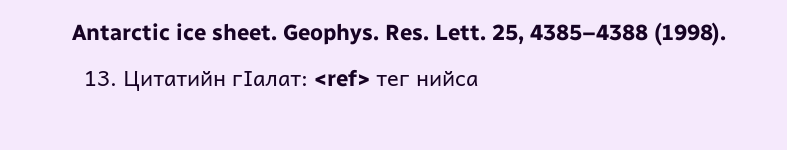Antarctic ice sheet. Geophys. Res. Lett. 25, 4385–4388 (1998).
  13. Цитатийн гӀалат: <ref> тег нийса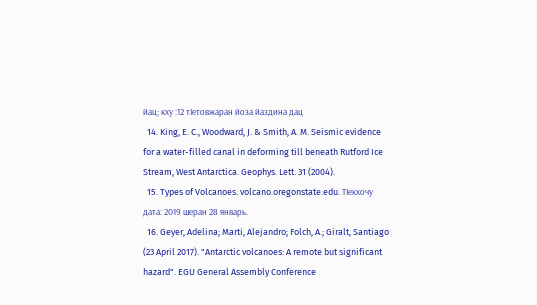йац; кху :12 тIетовжаран йоза йаздина дац
  14. King, E. C., Woodward, J. & Smith, A. M. Seismic evidence for a water-filled canal in deforming till beneath Rutford Ice Stream, West Antarctica. Geophys. Lett. 31 (2004).
  15. Types of Volcanoes. volcano.oregonstate.edu. ТӀекхочу дата: 2019 шеран 28 январь.
  16. Geyer, Adelina; Marti, Alejandro; Folch, A.; Giralt, Santiago (23 April 2017). "Antarctic volcanoes: A remote but significant hazard". EGU General Assembly Conference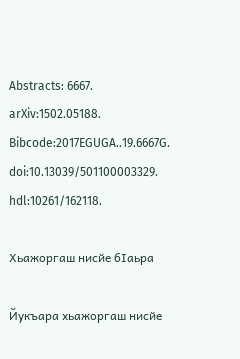Abstracts: 6667. arXiv:1502.05188. Bibcode:2017EGUGA..19.6667G. doi:10.13039/501100003329. hdl:10261/162118.

Хьажоргаш нисйе бӀаьра

Йукъара хьажоргаш нисйе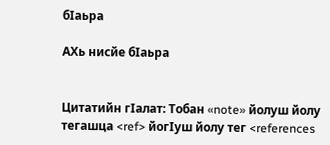бӀаьра

АХь нисйе бӀаьра


Цитатийн гӀалат: Тобан «note» йолуш йолу тегашца <ref> йогӀуш йолу тег <references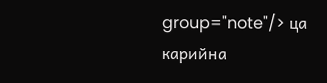group="note"/> ца карийна